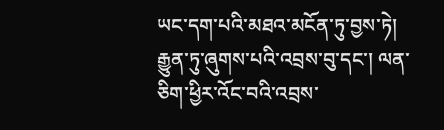ཡང་དག་པའི་མཐའ་མངོན་ཏུ་བྱས་ཏེ། རྒྱུན་ཏུ་ཞུགས་པའི་འབྲས་བུ་དང་། ལན་ཅིག་ཕྱིར་འོང་བའི་འབྲས་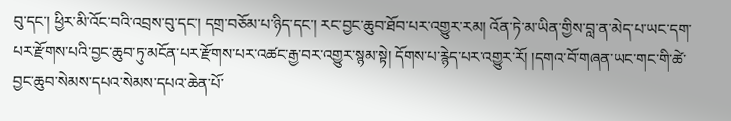བུ་དང་། ཕྱིར་མི་འོང་བའི་འབྲས་བུ་དང་། དགྲ་བཅོམ་པ་ཉིད་དང་། རང་བྱང་ཆུབ་ཐོབ་པར་འགྱུར་རམ། འོན་ཏེ་མ་ཡིན་གྱིས་བླ་ན་མེད་པ་ཡང་དག་པར་རྫོགས་པའི་བྱང་ཆུབ་ཏུ་མངོན་པར་རྫོགས་པར་འཚང་རྒྱ་བར་འགྱུར་སྙམ་སྟེ། དོགས་པ་རྙེད་པར་འགྱུར་རོ། །དགའ་བོ་གཞན་ཡང་གང་གི་ཚེ་བྱང་ཆུབ་སེམས་དཔའ་སེམས་དཔའ་ཆེན་པོ་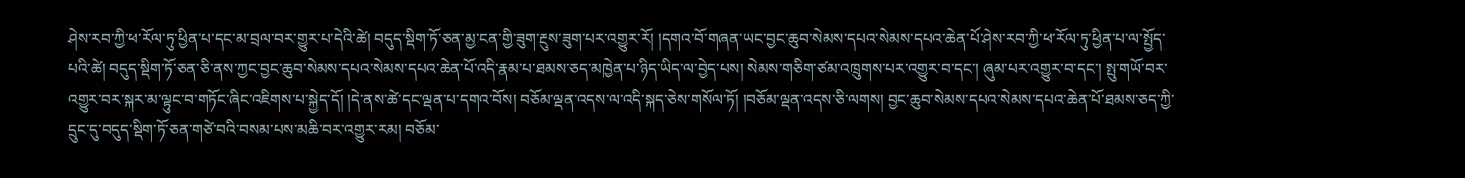ཤེས་རབ་ཀྱི་ཕ་རོལ་ཏུ་ཕྱིན་པ་དང་མ་བྲལ་བར་གྱུར་པ་དེའི་ཚེ། བདུད་སྡིག་ཏོ་ཅན་མྱ་ངན་གྱི་ཟུག་རྔུས་ཟུག་པར་འགྱུར་རོ། །དགའ་བོ་གཞན་ཡང་བྱང་ཆུབ་སེམས་དཔའ་སེམས་དཔའ་ཆེན་པོ་ཤེས་རབ་ཀྱི་ཕ་རོལ་ཏུ་ཕྱིན་པ་ལ་སྤྱོད་པའི་ཚེ། བདུད་སྡིག་ཏོ་ཅན་ཅི་ནས་ཀྱང་བྱང་ཆུབ་སེམས་དཔའ་སེམས་དཔའ་ཆེན་པོ་འདི་རྣམ་པ་ཐམས་ཅད་མཁྱེན་པ་ཉིད་ཡིད་ལ་བྱེད་པས། སེམས་གཅིག་ཙམ་འཁྲུགས་པར་འགྱུར་བ་དང་། ཞུམ་པར་འགྱུར་བ་དང་། སྤུ་གཡོ་བར་འགྱུར་བར་སྐར་མ་ལྟུང་བ་གཏོང་ཞིང་འཇིགས་པ་སྐྱེད་དོ། །དེ་ནས་ཚེ་དང་ལྡན་པ་དགའ་བོས། བཅོམ་ལྡན་འདས་ལ་འདི་སྐད་ཅེས་གསོལ་ཏོ། །བཅོམ་ལྡན་འདས་ཅི་ལགས། བྱང་ཆུབ་སེམས་དཔའ་སེམས་དཔའ་ཆེན་པོ་ཐམས་ཅད་ཀྱི་དྲུང་དུ་བདུད་སྡིག་ཏོ་ཅན་གཙེ་བའི་བསམ་པས་མཆི་བར་འགྱུར་རམ། བཅོམ་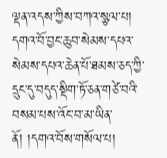ལྡན་འདས་ཀྱིས་བཀའ་སྩལ་པ། དགའ་བོ་བྱང་ཆུབ་སེམས་དཔའ་སེམས་དཔའ་ཆེན་པོ་ཐམས་ཅད་ཀྱི་དྲུང་དུ་བདུད་སྡིག་ཏོ་ཅན་གཙེ་བའི་བསམ་པས་འོང་བ་མ་ཡིན་ནོ། །དགའ་བོས་གསོལ་པ།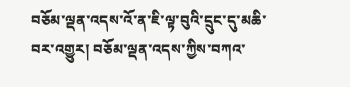བཅོམ་ལྡན་འདས་འོ་ན་ཇི་ལྟ་བུའི་དྲུང་དུ་མཆི་བར་འགྱུར། བཅོམ་ལྡན་འདས་ཀྱིས་བཀའ་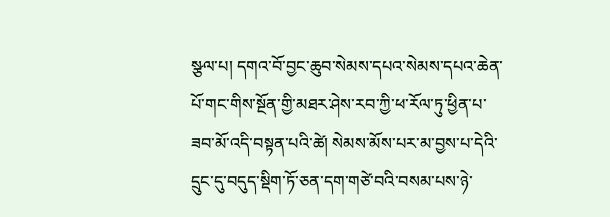སྩལ་པ། དགའ་བོ་བྱང་ཆུབ་སེམས་དཔའ་སེམས་དཔའ་ཆེན་པོ་གང་གིས་སྔོན་གྱི་མཐར་ཤེས་རབ་ཀྱི་ཕ་རོལ་ཏུ་ཕྱིན་པ་ཟབ་མོ་འདི་བསྟན་པའི་ཚེ། སེམས་མོས་པར་མ་བྱས་པ་དེའི་དྲུང་དུ་བདུད་སྡིག་ཏོ་ཅན་དག་གཙེ་བའི་བསམ་པས་ཉེ་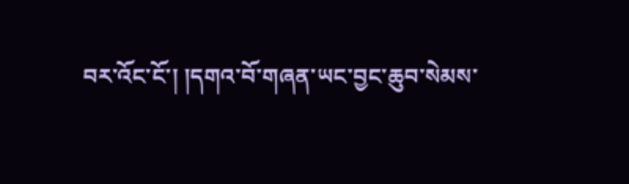བར་འོང་ངོ་། །དགའ་བོ་གཞན་ཡང་བྱང་ཆུབ་སེམས་